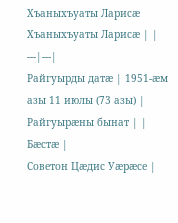Хъаныхъуаты Ларисæ
Хъаныхъуаты Ларисæ | |
---|---|
Райгуырды датæ | 1951-æм азы 11 июлы (73 азы) |
Райгуырæны бынат | |
Бæстæ |
Советон Цæдис Уæрæсе |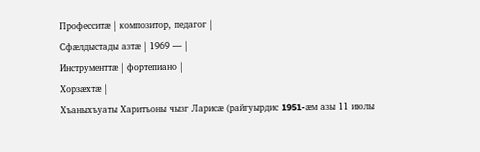Професситæ | композитор, педагог |
Сфæлдыстады азтæ | 1969 — |
Инструменттæ | фортепиано |
Хорзæхтæ |
Хъаныхъуаты Харитъоны чызг Ларисæ (райгуырдис 1951-æм азы 11 июлы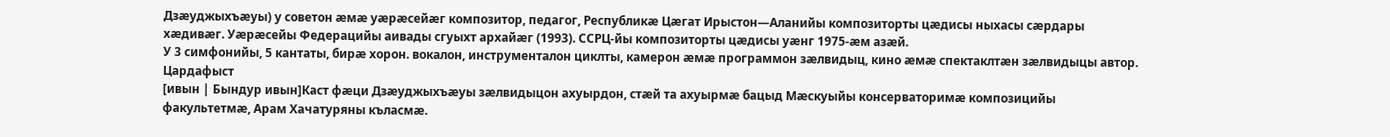Дзæуджыхъæуы) у советон æмæ уæрæсейæг композитор, педагог, Республикæ Цæгат Ирыстон—Аланийы композиторты цæдисы ныхасы сæрдары хæдивæг. Уæрæсейы Федерацийы аивады сгуыхт архайæг (1993). ССРЦ-йы композиторты цæдисы уæнг 1975-æм азæй.
У 3 симфонийы, 5 кантаты, бирæ хорон. вокалон, инструменталон циклты, камерон æмæ программон зæлвидыц, кино æмæ спектаклтæн зæлвидыцы автор.
Цардафыст
[ивын | Бындур ивын]Каст фæци Дзæуджыхъæуы зæлвидыцон ахуырдон, стæй та ахуырмæ бацыд Мæскуыйы консерваторимæ композицийы факультетмæ, Арам Хачатуряны къласмæ.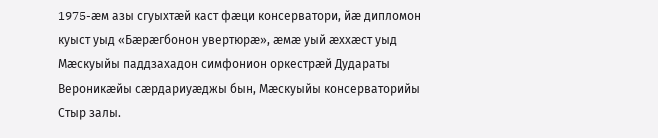1975-æм азы сгуыхтæй каст фæци консерватори, йæ дипломон куыст уыд «Бæрæгбонон увертюрæ», æмæ уый æххæст уыд Мæскуыйы паддзахадон симфонион оркестрæй Дудараты Вероникæйы сæрдариуæджы бын, Мæскуыйы консерваторийы Стыр залы.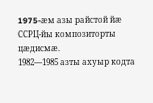1975-æм азы райстой йæ ССРЦ-йы композиторты цæдисмæ.
1982—1985 азты ахуыр кодта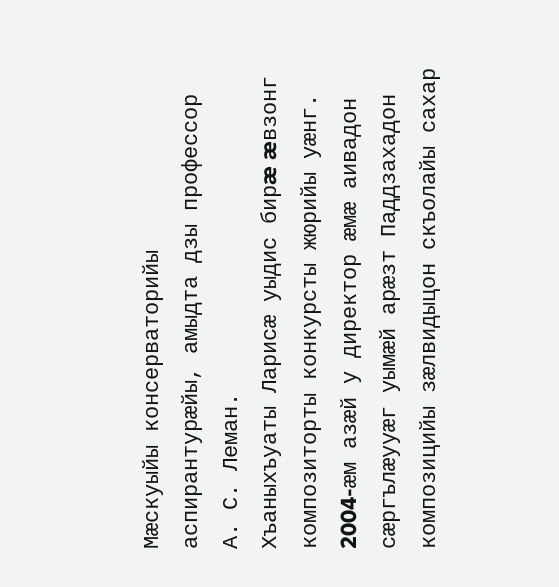Мæскуыйы консерваторийы аспирантурæйы, амыдта дзы профессор А. С. Леман.
Хъаныхъуаты Ларисæ уыдис бирæ æвзонг композиторты конкурсты жюрийы уæнг.
2004-æм азæй у директор æмæ аивадон сæргълæууæг уымæй арæзт Паддзахадон композицийы зæлвидыцон скъолайы сахар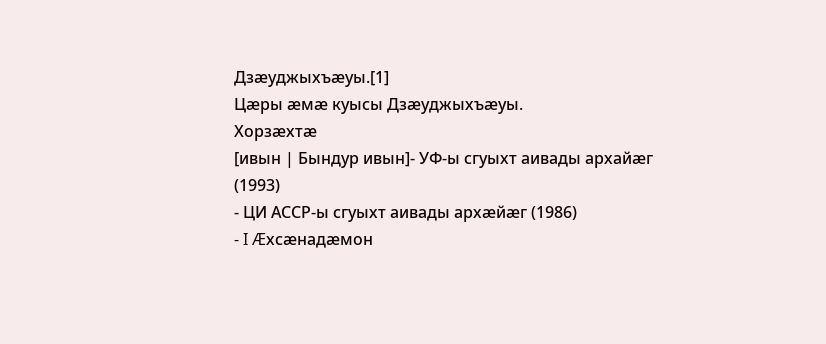Дзæуджыхъæуы.[1]
Цæры æмæ куысы Дзæуджыхъæуы.
Хорзæхтæ
[ивын | Бындур ивын]- УФ-ы сгуыхт аивады архайæг (1993)
- ЦИ АССР-ы сгуыхт аивады архæйæг (1986)
- I Æхсæнадæмон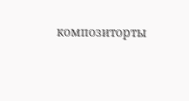композиторты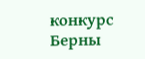конкурс Берны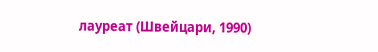лауреат (Швейцари, 1990)